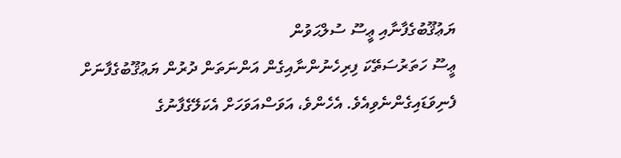ޔަޢުޤޫބުގެފާނާއި ޢީސޫ ސުލްޙަވުން
ޢީސޫ ހަތަރުސަތޭކަ ފިރިހެނުންނާއިގެން އަންނަތަން ދުރުން ޔަޢުޤޫބުގެފާނަށް ފެނިވަޑައިގެންނެވިއެވެ. އެހެންވެ، އަވަސްއަވަހަށް އެކަލޭގެފާނުގެ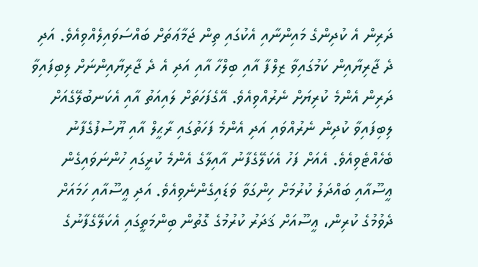ދަރިން އެ ކުދިންގެ މައިންނާއި އެކުގައި ތިން ޖަމާޢަތަށް ބައްސަވައިލެއްވިއެވެ. އަދި ދެ ޖާރިޔާއިން ކަމުގައިވާ ޒިލްފާ އާއި ބިލްހާ އާއި އަދި އެ ދެ ޖާރިޔާއިންނަށް ލިބިފައިވާ ދަރިން އެންމެ ކުރިޔަށް ނެރުއްވިއެވެ. އޭގެފަހަތަށް ލައިއަތު އާއި އެކަނބުލޭގެއަށް ލިބިފައިވާ ކުދިން ނެރުއްވައި އަދި އެންމެ ފަހަތުގައި ރާޙީލް އާއި ޔޫސުފުގެފާނު ބެހެއްޓެވިއެވެ. އެއަށް ފަހު އެކަލޭގެފާނު އާއިލާގެ އެންމެ ކުރީގައި ހުންނަވައިގެން ޢީސޫއާއި ބައްދަލު ކުރުމަށް ހިންގަވާ ވަޑައިގެންނެވިއެވެ. އަދި ޢީސޫއާއި ހަމައަށް ދެވުމުގެ ކުރިން، ޢީސޫއަށް ޤަދަރު ކުރުމުގެ ގޮތުން ބިންމަތީގައި އެކަލޭގެފާނުގެ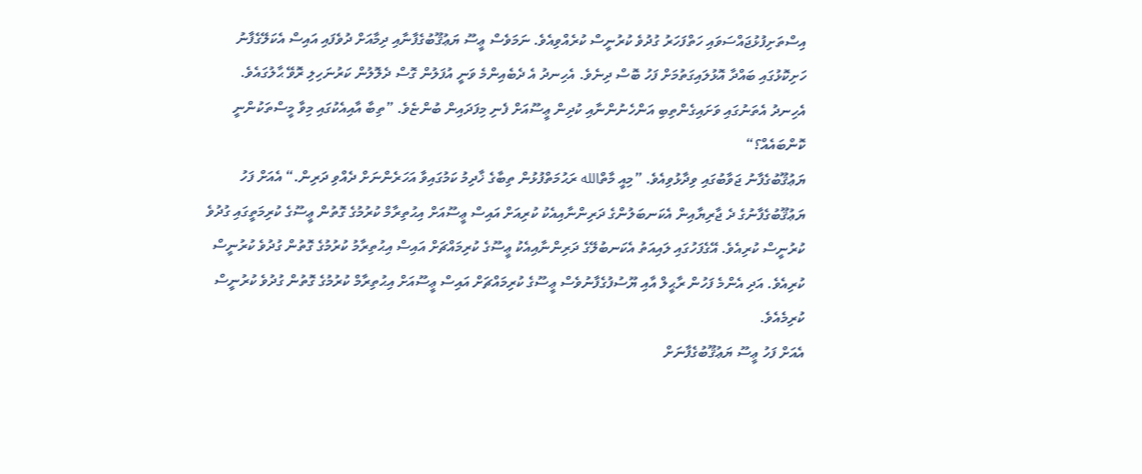އިސްތަށިފުޅުޖައްސަވައި ހަތްފަހަރު ގުދުވެ ކުރުނީސް ކުރެއްވިއެވެ. ނަމަވެސް ޢީސޫ ޔަޢުޤޫބުގެފާނާއި ދިމާއަށް ދުވެފައި އައިސް އެކަލޭގެފާނު ހަށިކޮޅުގައި ބައްދާ އޮޅުލައިގަތުމަށް ފަހު ބޮސް ދިނެވެ. އެހިނދު އެ ދެބެއިންމެ ވަނީ އުފަލުން ގޮސް ދެލޮލުން ކަރުނަހިލި ރޮވޭ ޙާލުގައެވެ.
އެހިނދު އެތަނުގައި ވަށައިގެންތިބި އަންހެނުންނާއި ކުދިން ޢީސޫއަށް ފެނި މިފަދައިން ބުންޏެވެ. ”ތިބާ އާއިއެކުގައި މިވާ މީސްތަކުންނީ ކޮންބައެއް؟“
ޔަޢުޤޫބުގެފާނު ޖަވާބުގައި ވިދާޅުވިއެވެ. ”މިއީ މާތްالله ރަޙުމަތްފުޅުން ތިބާގެ ޚާދިމު ކަމުގައިވާ އަހަރެންނަށް ދެއްވި ދަރިން.“ އެއަށް ފަހު ޔަޢުޤޫބުގެފާނުގެ ދެ ޖާރިޔާއިން އެކަނބަލުންގެ ދަރިންނާއިއެކު ކުރިއަށް އައިސް ޢީސޫއަށް އިޙުތިރާމް ކުރުމުގެ ގޮތުން ޢީސޫގެ ކުރިމަތީގައި ގުދުވެ ކުރުނީސް ކުރިއެވެ. އޭގެފަހުގައި ލައިއަތު އެކަނބުލޭގެ ދަރިންނާއިއެކު ޢީސޫގެ ކުރިމައްޗަށް އައިސް އިޙުތިރާމު ކުރުމުގެ ގޮތުން ގުދުވެ ކުރުނީސް ކުރިއެވެ. އަދި އެންމެ ފަހުން ރާޙީލް އާއި ޔޫސުފުގެފާނުވެސް ޢީސޫގެ ކުރިމައްޗަށް އައިސް ޢީސޫއަށް އިޙުތިރާމް ކުރުމުގެ ގޮތުން ގުދުވެ ކުރުނީސް ކުރިމެއެވެ.
އެއަށް ފަހު ޢީސޫ ޔަޢުޤޫބުގެފާނަށް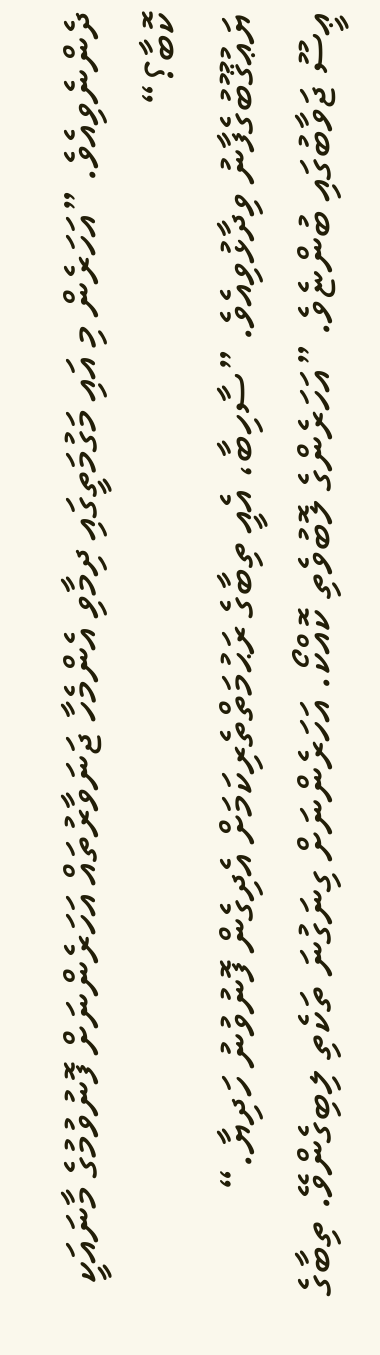ދެންނެވިއެވެ. ”އަހަރެން މި އައި މަގުމަތީގައި ދިމާވި އެންމެހާ ޖަނަވާރުތައް އަހަރެންނަށް ފޮނުވުމުގެ މާނައަކީ ކޮބާ؟“
ޔަޢުޤޫބުގެފާނު ވިދާޅުވިއެވެ. ”ސާހިބާ، އެއީ ތިބާގެ ރަޙުމަތްތެރިކަމަށް އެދިގެން ފޮނުވުނު ހަދިޔާ.“
ޢީސޫ ޖަވާބުގައި ބުންޏެވެ. ”އަހަރެންގެ ލޮބުވެތި ކޮއްކޯ. އަހަރެންނަށް ގިނަގުނަ ތަކެތި ލިބިގެންވޭ. ތިބާގެ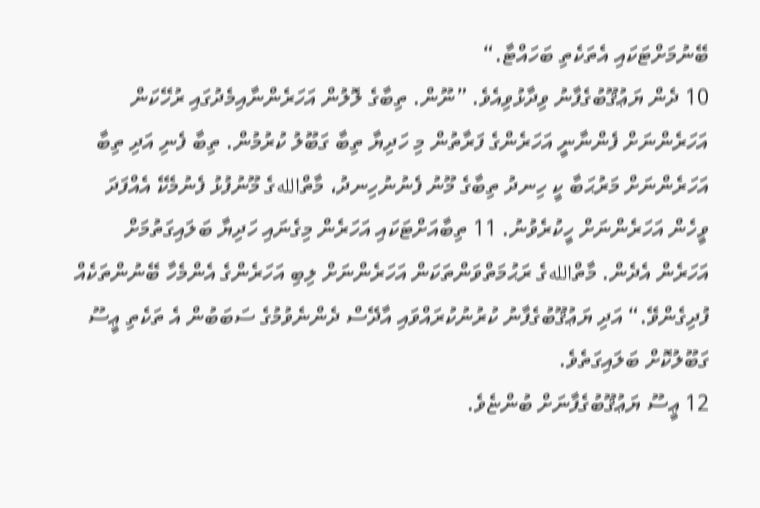ބޭނުމަށްޓަކައި އެތަކެތި ބަހައްޓާ.“
10 ދެން ޔަޢުޤޫބުގެފާނު ވިދާޅުވިއެވެ. ”ނޫން. ތިބާގެ ލޮލުން އަހަރެންނާއިމެދުގައި ރުހޭކަން އަހަރެންނަށް ފެންނާނީ އަހަރެންގެ ފަރާތުން މި ހަދިޔާ ތިބާ ގަބޫލު ކުރުމުން. ތިބާ ފެނި އަދި ތިބާ އަހަރެންނަށް މަރުޙަބާ ކީ ހިނދު ތިބާގެ މޫނު ފެނުނުހިނދު، މާތްاللهގެ މޫނުފުޅު ފެނުމެކޭ އެއްފަދަ ވީހެން އަހަރެންނަށް ހީކުރެވުނު. 11 ތިބާއަށްޓަކައި އަހަރެން މިގެނައި ހަދިޔާ ބަލައިގަތުމަށް އަހަރެން އެދެން. މާތްاللهގެ ރަޙުމަތްވަންތަކަން އަހަރެންނަށް ލިބި އަހަރެންގެ އެންމެހާ ބޭނުންތަކެއް ފުދިގެންވޭ.“ އަދި ޔަޢުޤޫބުގެފާނު ކުރުނުކުރައްވައި އާދޭސް ދެންނެވުމުގެ ސަބަބުން އެ ތަކެތި ޢީސޫ ގަބޫލުކޮށް ބަލައިގަތެވެ.
12 ޢީސޫ ޔަޢުޤޫބުގެފާނަށް ބުންޏެވެ.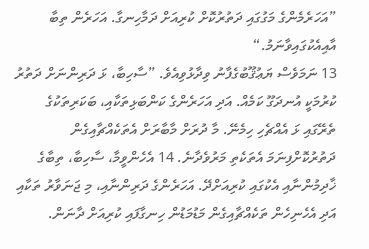”އަހަރެމެންގެ މަގުގައި ދަތުރުކޮށް ކުރިއަށް ދަމާހިނގާ. އަހަރެން ތިބާ އާއިއެކުގައިވާނަމު.“
13 ނަމަވެސް ޔަޢުޤޫބުގެފާނު ވިދާޅުވިއެވެ. ”ސާހިބާ، ޅަ ދަރިންނަށް ދަތުރު ކުރުމަކީ އުނދަގޫ ކަމެއް. އަދި އަހަރެންގެ ކަންބަޅިތަކާއި، ބަކަރިތަކުގެ ތެރޭގައި ޅަ އެއްޗެހި ހިމެނޭ. މާ ދުރަށް މާބާރަށް އެތަކެއްޗާއިގެން ދަތުރުކޮށްފިނަމަ އެތަކެތި މަރުވެދާނެ. 14 އެހެންވީމާ، ސާހިބާ، ތިބާގެ ޚާދިމުންނާއި އެކުގައި ކުރިއަށްދޭ. އަހަރެންގެ ދަރިންނާއި، މި ޖަނަވާރު ތަކާއި އަދި އެހެނިހެން ތަކެއްޗާއިގެން މަޑުމަޑުން ހިނގާފައި ކުރިއަށް ދާނަން.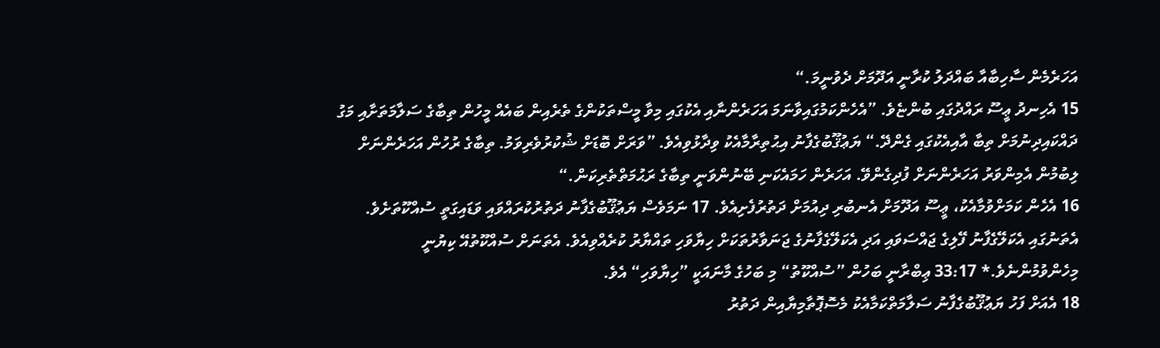އަހަރެމެން ސާހިބާއާ ބައްދަލު ކުރާނީ އަދޫމަށް ދެވުނީމަ.“
15 އެހިނދު ޢީސޫ ރައްދުގައި ބުންޏެވެ. ”އެހެންކަމުގައިވާނަމަ އަހަރެންނާއި އެކުގައި މިވާ މީސްތަކުންގެ ތެރެއިން ބައެއް މީހުން ތިބާގެ ސަލާމަތަށާއި މަގު ދައްކައިދިނުމަށް ތިބާ އާއިއެކުގައި ގެންދޭ.“ ޔަޢުޤޫބުގެފާނު އިޙުތިރާމާއެކު ވިދާޅުވިއެވެ. ”ވަރަށް ބޮޑަށް ޝުކުރުވެރިވަމު. ތިބާގެ ރުހުން އަހަރެންނަށް ލިބުމުން އެމިންވަރު އަހަރެންނަށް ފުދިގެންވޭ. އަހަރެން ހަމައެކަނި ބޭނުންވަނީ ތިބާގެ ރަޙުމަތްތެރިކަން.“
16 އެހެން ކަމަށްވުމާއެކު، ޢީސޫ އަދޫމަށް އެނބުރި ދިއުމަށް ދަތުރުފެށިއެވެ. 17 ނަމަވެސް ޔަޢުޤޫބުގެފާނު ދަތުރުކުރައްވައި ވަޑައިގަތީ ސުއްކޫތަށެވެ. އެތަނުގައި އެކަލޭގެފާނު ފޭލިގެ ޖައްސަވައި އަދި އެކަލޭގެފާނުގެ ޖަނަވާރުތަކަށް ހިޔާވަހި ތައްޔާރު ކުރެއްވިއެވެ. އެތަނަށް ސުއްކޫތުއޭ ކިޔުނީ މިހެންވުމުންނެވެ.* 33:17 ޢިބްރާނީ ބަހުން ”ސުއްކޫތު“ މި ބަހުގެ މާނައަކީ ”ހިޔާވަހި“ އެވެ.
18 އެއަށް ފަހު ޔަޢުޤޫބުގެފާނު ސަލާމަތްކަމާއެކު މެސޮޕޮތާމިޔާއިން ދަތުރު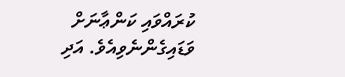ކުރައްވައި ކަންޢާނަށް ވަޑައިގެންނެވިއެވެ. އަދި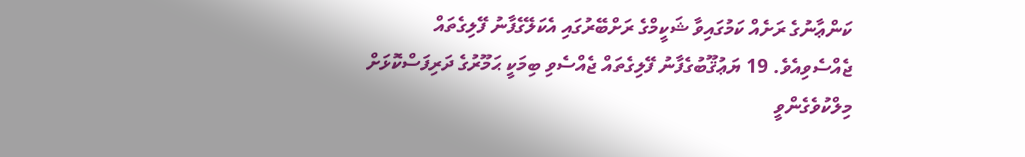ކަންޢާނުގެ ރަށެއް ކަމުގައިވާ ޝަކީމްގެ ރަށްބޭރުގައި އެކަލޭގެފާނު ފޭލިގެތައް ޖެއްސެވިއެވެ. 19 ޔަޢުޤޫބުގެފާނު ފޭލިގެތައް ޖެއްސެވި ބިމަކީ ޙަމޫރުގެ ދަރިފަސްކޮޅަށް މިލްކުވެގެންވީ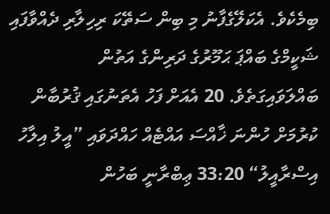ބިމެކެވެ. އެކަލޭގެފާނު މި ބިން ސަތޭކަ ރިހިލާރި ދެއްވާފައި ޝަކީމްގެ ބައްޕަ ޙަމޫރުގެ ދަރިންގެ އަތުން ބައްލަވައިގަތެވެ. 20 އެއަށް ފަހު އެތަނުގައި ޤުރުބާން ކުރުމަށް ހުންނަ ޚާއްސަ އައްޓެއް ހައްދަވައި ”އީލު އިލާހު އިސްރާއީލު“ 33:20 ޢިބްރާނީ ބަހުން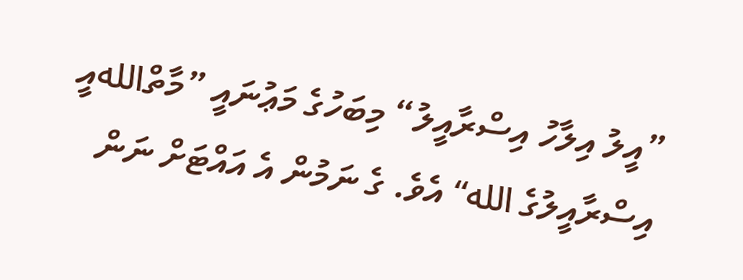”އީލު އިލާހު އިސްރާއީލު“ މިބަހުގެ މަޢުނައީ ”މާތްاللهއީ އިސްރާއީލުގެ الله“ އެވެ. ގެ ނަމުން އެ އައްޓަށް ނަން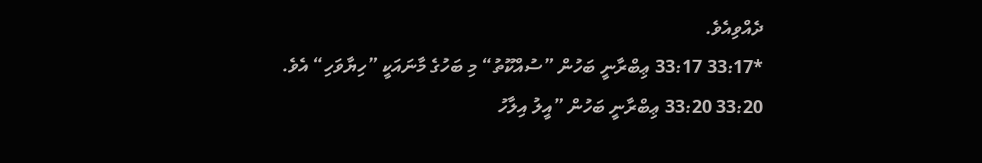ދެއްވިއެވެ.
*33:17 33:17 ޢިބްރާނީ ބަހުން ”ސުއްކޫތު“ މި ބަހުގެ މާނައަކީ ”ހިޔާވަހި“ އެވެ.
33:20 33:20 ޢިބްރާނީ ބަހުން ”އީލު އިލާހު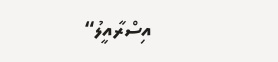އިސްރާއީލު“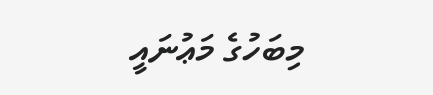މިބަހުގެ މަޢުނައީ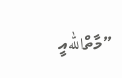”މާތްاللهއީ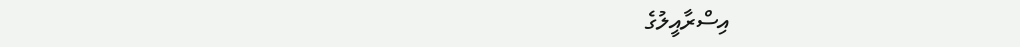އިސްރާއީލުގެ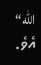الله“ އެވެ.